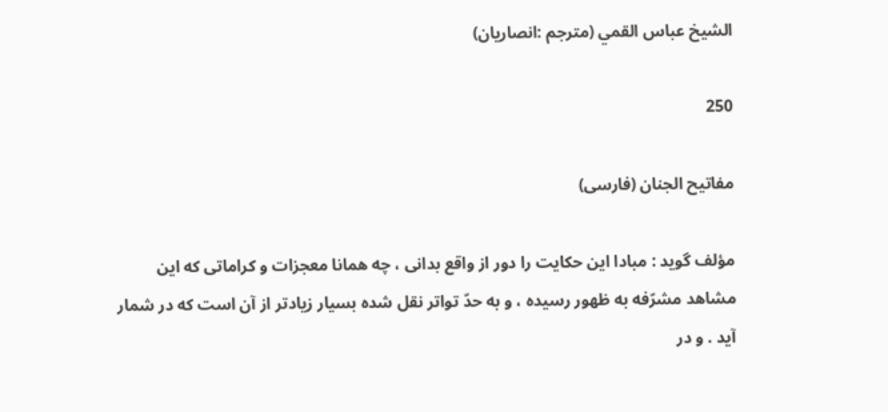الشيخ عباس القمي (مترجم :انصاريان)

250

مفاتيح الجنان (فارسى)

مؤلف گويد : مبادا اين حكايت را دور از واقع بدانى ، چه همانا معجزات و كراماتى كه اين مشاهد مشرّفه به ظهور رسيده ، و به حدّ تواتر نقل شده بسيار زيادتر از آن است كه در شمار آيد . و در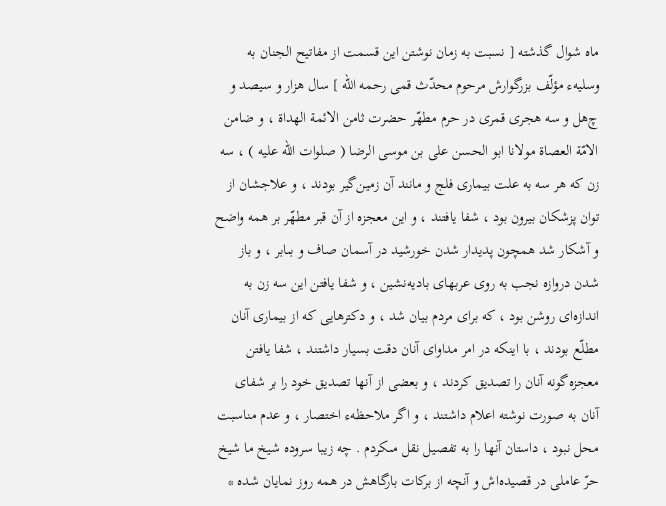ماه شوال گذشته [ نسبت به زمان نوشتن اين قسمت از مفاتيح الجنان به وسليهء مؤلّف بزرگوارش مرحوم محدّث قمى رحمه الله ] سال هزار و سيصد و چ‌هل و سه هجرى قمرى در حرم مطهّر حضرت ثامن الائمة الهداة ، و ضامن الامّة العصاة مولانا ابو الحسن على بن موسى الرضا ( صلوات اللّه عليه ) ، سه زن كه هر سه به علت بيمارى فلج و مانند آن زمين‌گير بودند ، و علاجشان از توان پزشكان بيرون بود ، شفا يافتند ، و اين معجزه از آن قبر مطهّر بر همه واضح و آشكار شد همچون پديدار شدن خورشيد در آسمان صاف و بىابر ، و باز شدن دروازه نجب به روى عربهاى باديه‌نشين ، و شفا يافتن اين سه زن به اندازه‌اى روشن بود ، كه براى مردم بيان شد ، و دكترهايى كه از بيمارى آنان مطلّع بودند ، با اينكه در امر مداواى آنان دقت بسيار داشتند ، شفا يافتن معجزه‌گونه آنان را تصديق كردند ، و بعضى از آنها تصديق خود را بر شفاى آنان به صورت نوشته اعلام داشتند ، و اگر ملاحظهء اختصار ، و عدم مناسبت محل نبود ، داستان آنها را به تفصيل نقل مىكردم . چه زيبا سروده شيخ ما شيخ حرّ عاملى در قصيده‌اش و آنچه از بركات بارگاهش در همه روز نمايان شده *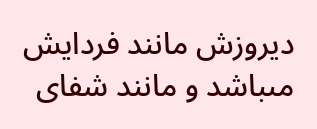ديروزش مانند فردايش مىباشد و مانند شفاى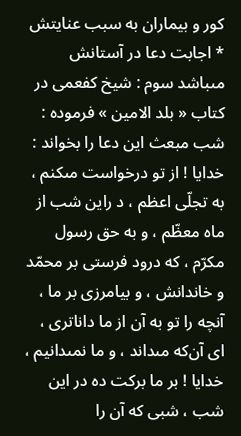كور و بيماران به سبب عنايتش * اجابت دعا در آستانش مىباشد سوم : شيخ كفعمى در كتاب « بلد الامين » فرموده : شب مبعث اين دعا را بخواند : خدايا ! از تو درخواست مىكنم ، به تجلّى اعظم ، د راين شب از ماه معظّم ، و به حق رسول مكرّم ، كه درود فرستى بر محمّد و خاندانش ، و بيامرزى بر ما ، آنچه را تو به آن از ما داناترى ، اى آن‌كه مىداند ، و ما نمىدانيم ، خدايا ! بر ما بركت ده در اين شب ، شبى كه آن را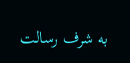به شرف رسالت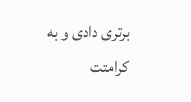برترى دادى و به كرامتت